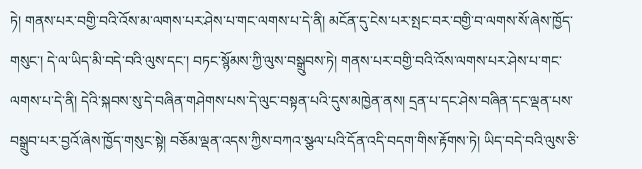ཏེ། གནས་པར་བགྱི་བའི་འོས་མ་ལགས་པར་ཤེས་པ་གང་ལགས་པ་དེ་ནི། མངོན་དུ་ངེས་པར་སྤང་བར་བགྱི་བ་ལགས་སོ་ཞེས་ཁྱོད་གསུང་། དེ་ལ་ཡིད་མི་བདེ་བའི་ལུས་དང་། བཏང་སྙོམས་ཀྱི་ལུས་བསྒྲུབས་ཏེ། གནས་པར་བགྱི་བའི་འོས་ལགས་པར་ཤེས་པ་གང་ལགས་པ་དེ་ནི། དེའི་སྐབས་སུ་དེ་བཞིན་གཤེགས་པས་དེ་ལུང་བསྟན་པའི་དུས་མཁྱེན་ནས། དྲན་པ་དང་ཤེས་བཞིན་དང་ལྡན་པས་བསྒྲུབ་པར་བྱའོ་ཞེས་ཁྱོད་གསུང་སྟེ། བཅོམ་ལྡན་འདས་ཀྱིས་བཀའ་སྩལ་པའི་དོན་འདི་བདག་གིས་རྟོགས་ཏེ། ཡིད་བདེ་བའི་ལུས་ཅི་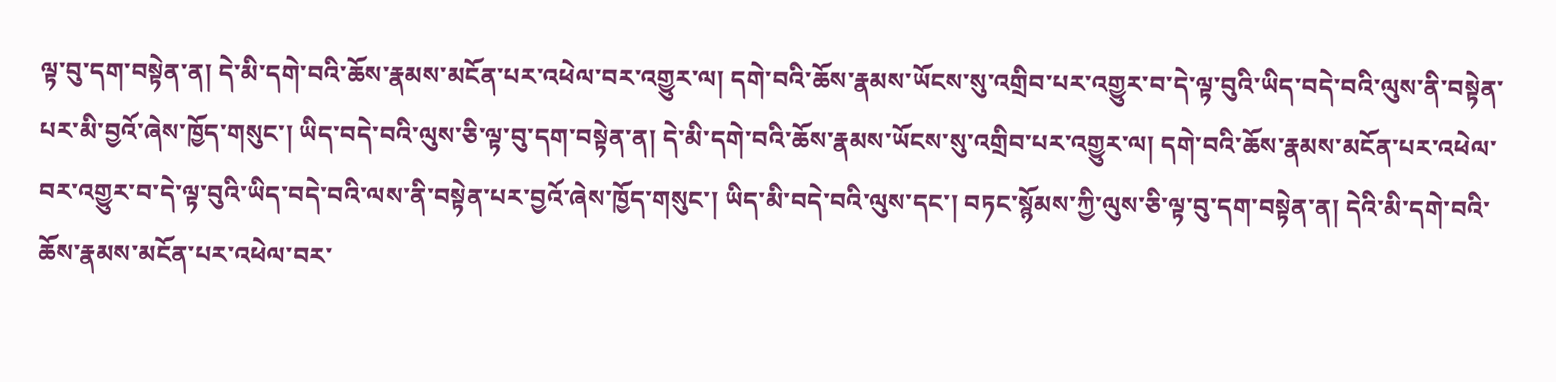ལྟ་བུ་དག་བསྟེན་ན། དེ་མི་དགེ་བའི་ཆོས་རྣམས་མངོན་པར་འཕེལ་བར་འགྱུར་ལ། དགེ་བའི་ཆོས་རྣམས་ཡོངས་སུ་འགྲིབ་པར་འགྱུར་བ་དེ་ལྟ་བུའི་ཡིད་བདེ་བའི་ལུས་ནི་བསྟེན་པར་མི་བྱའོ་ཞེས་ཁྱོད་གསུང་། ཡིད་བདེ་བའི་ལུས་ཅི་ལྟ་བུ་དག་བསྟེན་ན། དེ་མི་དགེ་བའི་ཆོས་རྣམས་ཡོངས་སུ་འགྲིབ་པར་འགྱུར་ལ། དགེ་བའི་ཆོས་རྣམས་མངོན་པར་འཕེལ་བར་འགྱུར་བ་དེ་ལྟ་བུའི་ཡིད་བདེ་བའི་ལས་ནི་བསྟེན་པར་བྱའོ་ཞེས་ཁྱོད་གསུང་། ཡིད་མི་བདེ་བའི་ལུས་དང་། བཏང་སྙོམས་ཀྱི་ལུས་ཅི་ལྟ་བུ་དག་བསྟེན་ན། དེའི་མི་དགེ་བའི་ཆོས་རྣམས་མངོན་པར་འཕེལ་བར་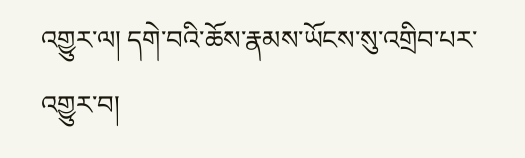འགྱུར་ལ། དགེ་བའི་ཆོས་རྣམས་ཡོངས་སུ་འགྲིབ་པར་འགྱུར་བ།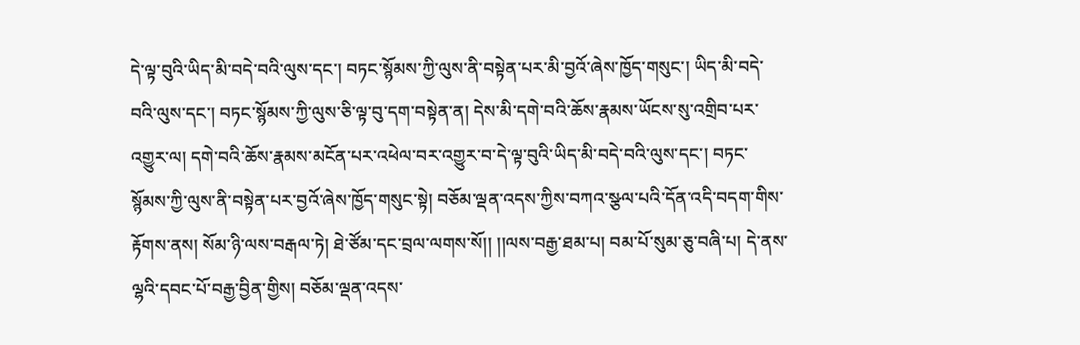དེ་ལྟ་བུའི་ཡིད་མི་བདེ་བའི་ལུས་དང་། བཏང་སྙོམས་ཀྱི་ལུས་ནི་བསྟེན་པར་མི་བྱའོ་ཞེས་ཁྱོད་གསུང་། ཡིད་མི་བདེ་བའི་ལུས་དང་། བཏང་སྙོམས་ཀྱི་ལུས་ཅི་ལྟ་བུ་དག་བསྟེན་ན། དེས་མི་དགེ་བའི་ཆོས་རྣམས་ཡོངས་སུ་འགྲིབ་པར་འགྱུར་ལ། དགེ་བའི་ཆོས་རྣམས་མངོན་པར་འཕེལ་བར་འགྱུར་བ་དེ་ལྟ་བུའི་ཡིད་མི་བདེ་བའི་ལུས་དང་། བཏང་སྙོམས་ཀྱི་ལུས་ནི་བསྟེན་པར་བྱའོ་ཞེས་ཁྱོད་གསུང་སྟེ། བཅོམ་ལྡན་འདས་ཀྱིས་བཀའ་སྩལ་པའི་དོན་འདི་བདག་གིས་རྟོགས་ནས། སོམ་ཉི་ལས་བརྒལ་ཏེ། ཐེ་ཙོམ་དང་བྲལ་ལགས་སོ།། །།ལས་བརྒྱ་ཐམ་པ། བམ་པོ་སུམ་ཅུ་བཞི་པ། དེ་ནས་ལྷའི་དབང་པོ་བརྒྱ་བྱིན་གྱིས། བཅོམ་ལྡན་འདས་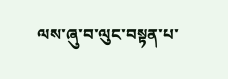ལས་ཞུ་བ་ལུང་བསྟན་པ་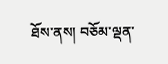ཐོས་ནས། བཅོམ་ལྡན་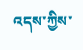འདས་ཀྱིས་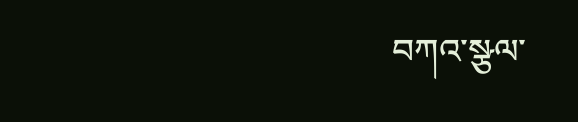བཀའ་སྩལ་